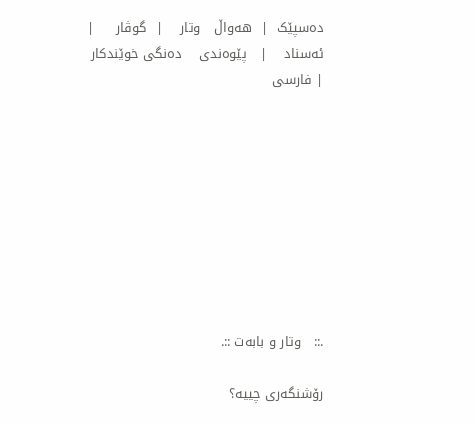ده‌سپێک  |  هه‌واڵ   وتار    |  گوڤار     |   ئه‌سناد    |   پێوه‌ندی    ده‌نگی خوێندكار   | فارسی









.::   وتار و بابه‌ت ::.

رۆشنگه‌ری چییه‌؟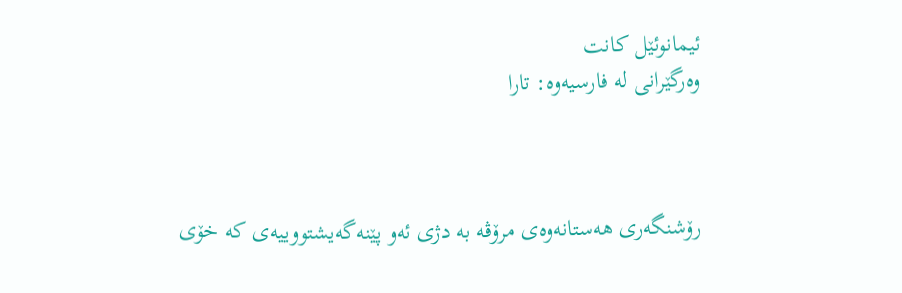ئیمانوئێل كانت
وه‌رگێرانی‌ له‌ فارسیه‌وه‌: تارا



رۆشنگه‌ری‌ هه‌ستانه‌وه‌ی‌ مرۆڤه‌ به‌ دژی‌ ئه‌و پێنه‌گه‌یشتووییه‌ی‌ كه‌ خۆی‌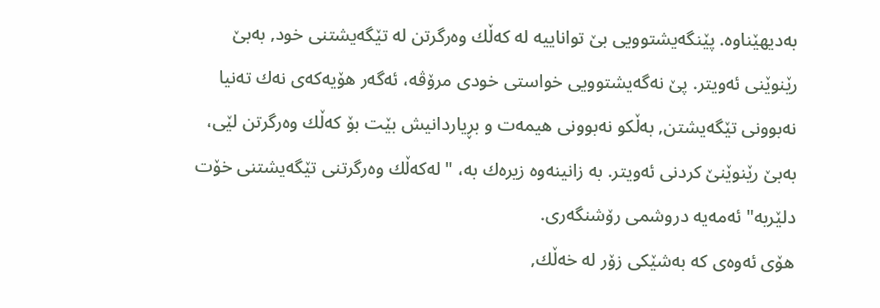به‌دیهێناوه‌. پێنگه‌یشتوویی‌ بێ‌ تواناییه‌ له‌ كه‌ڵك وه‌رگرتن له‌ تێگه‌یشتنی‌ خود, به‌بێ‌ رێنوێنی‌ ئه‌ویتر. پێ‌ نه‌گه‌یشتوویی‌ خواستی‌ خودی‌ مرۆڤه‌، ئه‌گه‌ر هۆیه‌كه‌ی‌ نه‌ك ته‌نیا نه‌بوونی‌ تێگه‌یشتن, به‌ڵكو نه‌بوونی‌ هیمه‌ت و بڕیاردانیش بێت بۆ كه‌ڵك وه‌رگرتن لێی‌، به‌بێ‌ رێنوێنێ‌ كردنی‌ ئه‌ویتر. به‌ زانینه‌وه‌ زیره‌ك به‌، "له‌كه‌ڵك وه‌رگرتنی‌ تێگه‌یشتنی‌ خۆت دلێربه‌" ئه‌مه‌یه‌ دروشمی‌ رۆشنگه‌ری‌.
هۆی‌ ئه‌وه‌ی‌ كه‌ به‌شێكی‌ زۆر له‌ خه‌ڵك,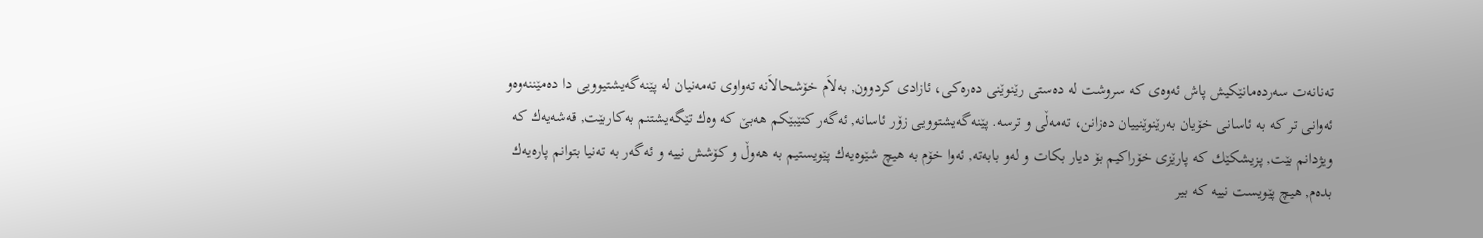ته‌نانه‌ت سه‌رده‌مانێكیش پاش ئه‌وه‌ی‌ كه‌ سروشت له‌ ده‌ستی‌ رێنوێنی‌ ده‌ره‌كی‌، ئازادی‌ كردوون, به‌لاَم خۆشحالاَنه‌ ته‌واوی‌ ته‌مه‌نیان له‌ پێنه‌گه‌یشتیوویی‌ دا ده‌مێننه‌وه‌و ئه‌وانی‌ تر كه‌ به‌ ئاسانی‌ خۆیان به‌رێنوێنییان ده‌زانن، ته‌مه‌ڵی‌ و ترسه‌. پێنه‌گه‌یشتوویی‌ زۆر ئاسانه‌, ئه‌گه‌ر كتێبێكم هه‌بێ‌ كه‌ وه‌ك تێگه‌یشتنم به‌كاربێت, قه‌شه‌یه‌ك كه‌ ویژدانم بێت, پزیشكێك كه‌ پارێزی‌ خۆراكیم بۆ دیار بكات و له‌و بابه‌ته‌, ئه‌وا خۆم به‌ هیچ شێوه‌یه‌ك پێویستیم به‌ هه‌وڵ و كۆشش نییه‌ و ئه‌گه‌ر به‌ ته‌نیا بتوانم پاره‌یه‌ك بده‌م, هیچ پێویست نییه‌ كه‌ بیر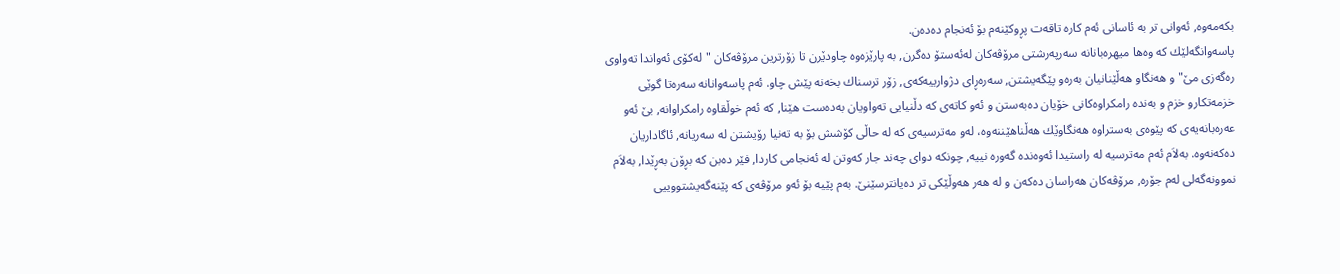بكه‌مه‌وه‌, ئه‌وانی‌ تر به‌ ئاسانی‌ ئه‌م كاره‌ تاقه‌ت پڕوكێنه‌م بۆ ئه‌نجام ده‌ده‌ن.
پاسه‌وانگه‌لێك كه‌ وه‌ها میهره‌بانانه‌ سه‌رپه‌رشتی‌ مرۆڤه‌كان له‌ئه‌ستۆ ده‌گرن, به‌ پارێزه‌وه‌ چاودێرن تا زۆرترین مرۆڤه‌كان "له‌كۆی‌ ئه‌واندا ته‌واوی‌ ره‌گه‌زی‌ مێ‌" و هه‌نگاو هه‌ڵێنانیان به‌ره‌و پێگه‌یشتن, سه‌ره‌ڕای‌ دژوارییه‌كه‌ی‌, زۆر ترسناك بخه‌نه‌ پێش چاو. ئه‌م پاسه‌وانانه‌ سه‌ره‌تا گوێی‌ خزمه‌تكارو خزم و به‌نده‌ رامكراوه‌كانی‌ خۆیان ده‌به‌ستن و ئه‌و كاته‌ی‌ كه‌ دڵنیایی‌ ته‌واویان به‌ده‌ست هێنا, كه‌ ئه‌م خوڵقاوه‌ رامكراوانه‌, بێ‌ ئه‌و عه‌ره‌بانه‌یه‌ی‌ كه‌ پێوه‌ی‌ به‌ستراوه‌ هه‌نگاوێك هه‌ڵناهێننه‌وه‌، له‌و مه‌ترسیه‌ی‌ كه‌ له‌ حاڵی‌ كۆشش بۆ به‌ ته‌نیا رۆیشتن له‌ سه‌ریانه‌, ئاگاداریان ده‌كه‌نه‌وه‌. به‌لاَم ئه‌م مه‌ترسیه‌ له‌ راستیدا ئه‌وه‌نده‌ گه‌وره‌ نییه‌, چونكه‌ دوای‌ چه‌ند جار كه‌وتن له‌ ئه‌نجامی‌ كاردا, فێر ده‌بن كه‌ بڕۆن به‌ڕێدا, به‌لاَم نموونه‌گه‌لی‌ له‌م جۆره‌, مرۆڤه‌كان هه‌راسان ده‌كه‌ن و له‌ هه‌ر هه‌وڵێكی‌ تر ده‌یانترسێنێ‌. به‌م پێیه‌ بۆ ئه‌و مرۆڤه‌ی‌ كه‌ پێنه‌گه‌یشتووییی‌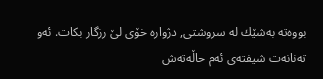بووه‌ته‌ به‌شێك له‌ سروشتی‌, دژواره‌ خۆی‌ لێ‌ رزگار بكات. ئه‌و ته‌نانه‌ت شیفته‌ی‌ ئه‌م حاڵه‌ته‌ش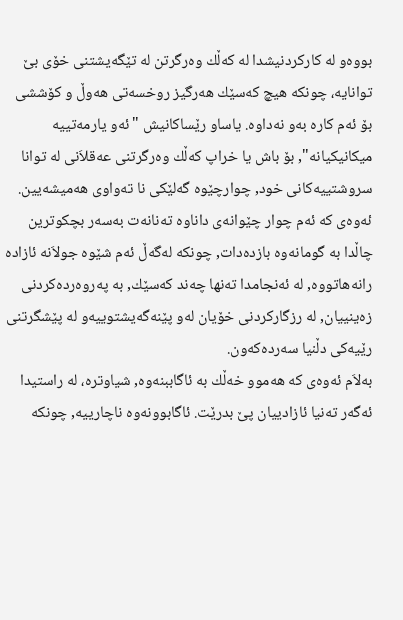بووه‌و له‌ كاركردنیشدا له‌ كه‌ڵك وه‌رگرتن له‌ تێگه‌یشتنی‌ خۆی‌ بێ‌ توانایه‌، چونكه‌ هیچ كه‌سێك هه‌رگیز روخسه‌تی‌ هه‌وڵ و كۆششی‌ بۆ ئه‌م كاره‌ به‌و نه‌داوه‌. یاساو رێساكانیش "ئه‌و یارمه‌تییه‌ میكانیكیانه‌", بۆ باش یا خراپ كه‌ڵك وه‌رگرتنی‌ عه‌قلاَنی‌ له‌ توانا سروشتییه‌كانی‌ خود, چوارچێوه‌ گه‌لێكی‌ نا ته‌واوی‌ هه‌میشه‌یین.
ئه‌وه‌ی‌ كه‌ ئه‌م چوار چێوانه‌ی‌ داناوه‌ ته‌نانه‌ت به‌سه‌ر بچكوترین چاڵدا به‌ گومانه‌وه‌ بازده‌دات, چونكه‌ له‌گه‌ڵ ئه‌م شێوه‌ جولاَنه‌ ئازاده‌ رانه‌هاتووه‌, له‌ ئه‌نجامدا ته‌نها چه‌ند كه‌سێك, به‌ په‌روه‌رده‌كردنی‌ زه‌ینییان, له‌ رزگاركردنی‌ خۆیان له‌و پێنه‌گه‌یشتوییه‌و له‌ پێشگرتنی‌ رێیه‌كی‌ دڵنیا سه‌رده‌كه‌ون.
به‌لاَم ئه‌وه‌ی‌ كه‌ هه‌موو خه‌ڵك به‌ ئاگاببنه‌وه‌, شیاوتره‌، له‌ راستیدا ئه‌گه‌ر ته‌نیا ئازادییان پێ‌ بدرێت. ئاگابوونه‌وه‌ ناچارییه‌, چونكه‌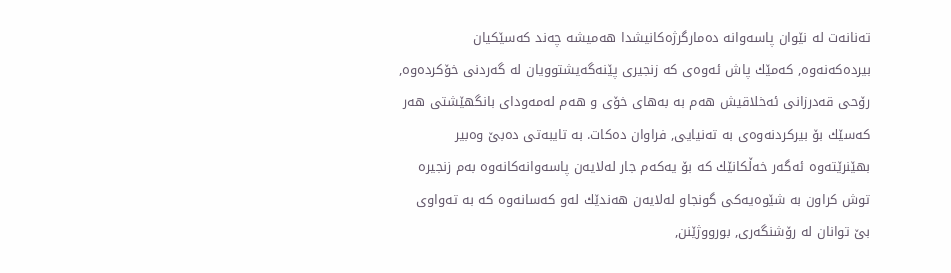ته‌نانه‌ت له‌ نێوان پاسه‌وانه‌ ده‌مارگرژه‌كانیشدا هه‌میشه‌ چه‌ند كه‌سێكیان بیرده‌كه‌نه‌وه‌, كه‌مێك پاش ئه‌وه‌ی‌ كه‌ زنجیری‌ پێنه‌گه‌یشتوویان له‌ گه‌ردنی‌ خۆكرده‌وه‌, رۆحی‌ قه‌درزانی‌ ئه‌خلاقیش هه‌م به‌ به‌های‌ خۆی‌ و هه‌م له‌مه‌ودای‌ بانگهێشتی‌ هه‌ر كه‌سێك بۆ بیركردنه‌وه‌ی‌ به‌ ته‌نیایی‌, فراوان ده‌كات. به‌ تایبه‌تی‌ ده‌بێ‌ وه‌بیر بهێنرێته‌وه‌ ئه‌گه‌ر خه‌ڵكانێك كه‌ بۆ یه‌كه‌م جار له‌لایه‌ن پاسه‌وانه‌كانه‌وه‌ به‌م زنجیره‌ توش كراون به‌ شێوه‌یه‌كی‌ گونجاو له‌لایه‌ن هه‌ندێك له‌و كه‌سانه‌وه‌ كه‌ به‌ ته‌واوی‌ بێ‌ توانان له‌ رۆشنگه‌ری‌, بورووژێنن,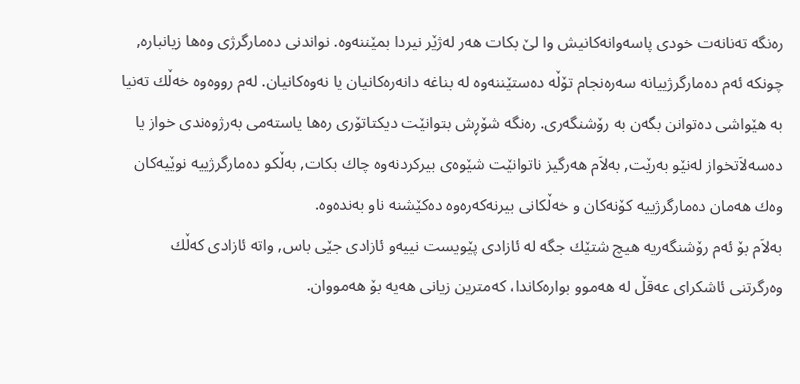ره‌نگه‌ ته‌نانه‌ت خودی‌ پاسه‌وانه‌كانیش وا لێ‌ بكات هه‌ر له‌ژێر نیردا بمێننه‌وه‌. نواندنی‌ ده‌مارگرژی‌ وه‌ها زیانباره‌, چونكه‌ ئه‌م ده‌مارگرژییانه‌ سه‌ره‌نجام تۆڵه‌ ده‌ستێننه‌وه‌ له‌ بناغه‌ دانه‌ره‌كانیان یا نه‌وه‌كانیان. له‌م رووه‌وه‌ خه‌ڵك ته‌نیا به‌ هێواشی‌ ده‌توانن بگه‌ن به‌ رۆشنگه‌ری‌. ره‌نگه‌ شۆڕش بتوانێت دیكتاتۆری‌ ره‌ها یاسته‌می‌ به‌رژوه‌ندی‌ خواز یا ده‌سه‌لاَتخواز له‌نێو به‌رێت, به‌لاَم هه‌رگیز ناتوانێت شێوه‌ی‌ بیركردنه‌وه‌ چاك بكات, به‌ڵكو ده‌مارگرژییه‌ نوێیه‌كان وه‌ك هه‌مان ده‌مارگرژییه‌ كۆنه‌كان و خه‌ڵكانی‌ بیرنه‌كه‌ره‌وه‌ ده‌كێشنه‌ ناو به‌نده‌وه‌.
به‌لاَم بۆ ئه‌م رۆشنگه‌ریه‌ هیچ شتێك جگه‌ له‌ ئازادی‌ پێویست نییه‌و ئازادی‌ جێی‌ باس, واته‌ ئازادی‌ كه‌ڵك وه‌رگرتنی‌ ئاشكرای‌ عه‌قڵ له‌ هه‌موو بواره‌كاندا، كه‌مترین زیانی‌ هه‌یه‌ بۆ هه‌مووان.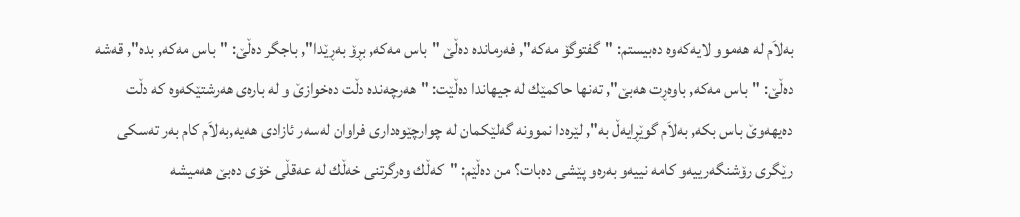به‌لاَم له‌ هه‌موو لایه‌كه‌وه‌ ده‌بیستم: "گفتوگۆ مه‌كه‌", فه‌رمانده‌ ده‌ڵێ‌ "باس مه‌كه‌, بڕۆ به‌ڕێدا", باجگر ده‌ڵێ‌: "باس مه‌كه‌, بده‌", قه‌شه‌ ده‌ڵێ‌: "باس مه‌كه‌, باوه‌ڕت هه‌بێ‌", ته‌نها حاكمێك له‌ جیهاندا ده‌ڵێت: "هه‌رچه‌نده‌ دڵت ده‌خوازێ‌ و له‌ باره‌ی‌ هه‌رشتێكه‌وه‌ كه‌ دڵت ده‌یهه‌وێ‌ باس بكه‌, به‌لاَم گوێڕایه‌ڵ به‌", لێره‌دا نموونه‌ گه‌لێكمان له‌ چوارچێوه‌داری‌ فراوان له‌سه‌ر ئازادی‌ هه‌یه‌,به‌لاَم كام به‌ر ته‌سكی‌ رێگری‌ رۆشنگه‌رییه‌و كامه‌ نییه‌و به‌ره‌و پێشی ده‌بات؟ من ده‌ڵێم: "كه‌ڵك وه‌رگرتنی‌ خه‌ڵك له‌ عه‌قڵی‌ خۆی‌ ده‌بێ‌ هه‌میشه‌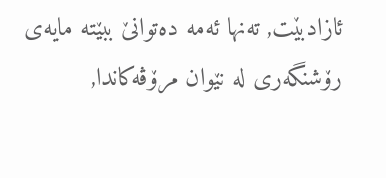ئازادبێت, ته‌نها ئه‌مه‌ ده‌توانێ‌ ببێته‌ مایه‌ی‌ رۆشنگه‌ری‌ له‌ نێوان مرۆڤه‌كاندا,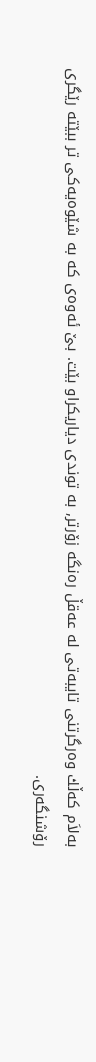به‌لاَم كه‌ڵك وه‌رگرتنی‌ تایبه‌تی‌ له‌ عه‌قڵ ره‌نگه‌ زۆرتر, به‌ توندی‌ دیاریكراو بێت. بێ‌ ئه‌وه‌ی‌ كه‌ به‌ شێوه‌یه‌كی‌ تر ببێته‌ رێگری‌ رۆشنگه‌ری‌.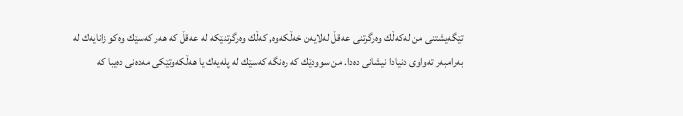تێگه‌یشتنی‌ من له‌كه‌ڵك وه‌رگرتنی‌ عه‌قڵ له‌لایه‌ن خه‌ڵكه‌وه‌, كه‌ڵك وه‌رگرتنێكه‌ له‌ عه‌قڵ كه‌ هه‌ر كه‌سێك وه‌كو زانایه‌ك له‌ به‌رامبه‌ر ته‌واوی‌ دنیادا نیشانی‌ ده‌دا. من سوودێك كه‌ ره‌نگه‌ كه‌سێك له‌ پله‌یه‌ك یا هه‌ڵكه‌وتێكی‌ مه‌ده‌نی‌ ده‌یبا كه‌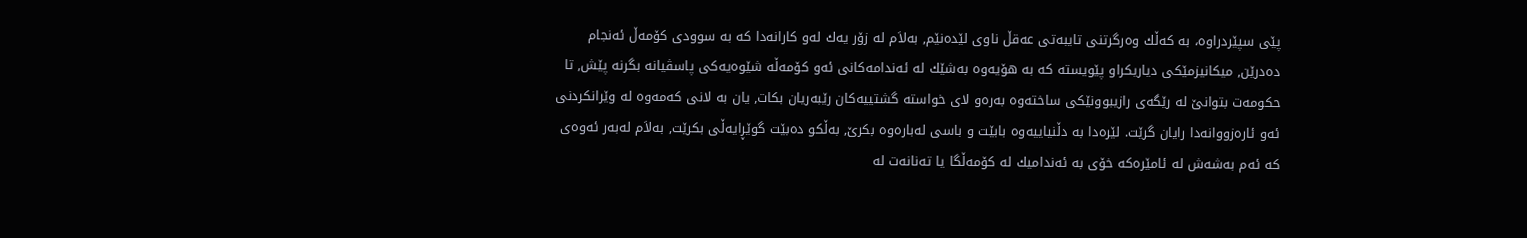پێی‌ سپێردراوه‌، به‌ كه‌ڵك وه‌رگرتنی‌ تایبه‌تی‌ عه‌قڵ ناوی‌ لێده‌نێم, به‌لاَم له‌ زۆر یه‌ك له‌و كارانه‌دا كه‌ به‌ سوودی‌ كۆمه‌ڵ ئه‌نجام ده‌درێن, میكانیزمێكی‌ دیاریكراو پێویسته‌ كه‌ به‌ هۆیه‌وه‌ به‌شێك له‌ ئه‌ندامه‌كانی‌ ئه‌و كۆمه‌ڵه‌ شێوه‌یه‌كی‌ پاسڤیانه‌ بگرنه‌ پێش, تا حكومه‌ت بتوانێ‌ له‌ رێگه‌ی‌ رازیبوونێكی‌ ساخته‌وه‌ به‌ره‌و لای‌ خواسته‌ گشتییه‌كان رێبه‌ریان بكات, یان به‌ لانی‌ كه‌مه‌وه‌ له‌ وێرانكردنی‌ ئه‌و ئاره‌زووانه‌دا رایان گرێت. لێره‌دا به‌ دڵنیاییه‌وه‌ بابێت و باسی‌ له‌باره‌وه‌ بكرێ‌, به‌ڵكو ده‌بێت گوێڕایه‌ڵی‌ بكرێت, به‌لاَم له‌به‌ر ئه‌وه‌ی‌ كه‌ ئه‌م به‌شه‌ش له‌ ئامێره‌كه‌ خۆی‌ به‌ ئه‌ندامیك له‌ كۆمه‌ڵگا یا ته‌نانه‌ت له‌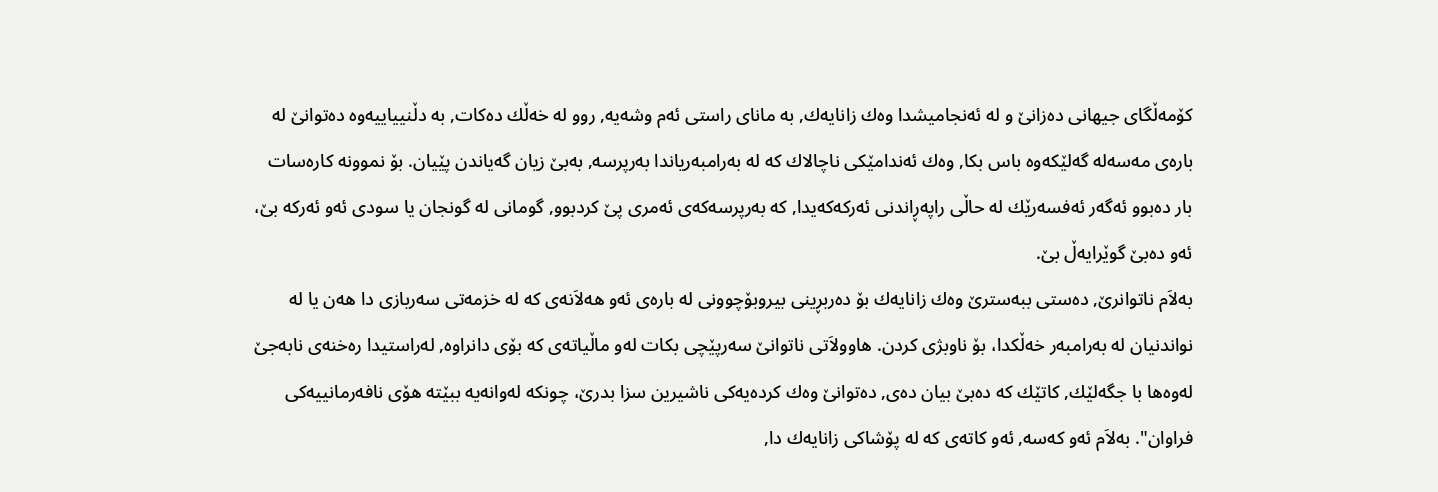كۆمه‌ڵگای‌ جیهانی‌ ده‌زانێ‌ و له‌ ئه‌نجامیشدا وه‌ك زانایه‌ك, به‌ مانای‌ راستی‌ ئه‌م وشه‌یه‌, روو له‌ خه‌ڵك ده‌كات, به‌ دڵنییاییه‌وه‌ ده‌توانێ‌ له‌ باره‌ی‌ مه‌سه‌له‌ گه‌لێكه‌وه‌ باس بكا, وه‌ك ئه‌ندامێكی‌ ناچالاك كه‌ له‌ به‌رامبه‌ریاندا به‌رپرسه‌, به‌بێ زیان گه‌یاندن پێیان. بۆ نموونه‌ كاره‌سات بار ده‌بوو ئه‌گه‌ر ئه‌فسه‌رێك له‌ حاڵی‌ راپه‌ڕاندنی ئه‌ركه‌كه‌یدا, كه‌ به‌رپرسه‌كه‌ی ئه‌مری پێ كردبوو, گومانی‌ له‌ گونجان یا سودی ئه‌و ئه‌ركه‌ بێ، ئه‌و ده‌بێ گوێرایه‌ڵ بێ.
به‌لاَم ناتوانرێ, ده‌ستی ببه‌سترێ وه‌ك زانایه‌ك بۆ ده‌ربڕینی بیروبۆچوونی له‌ باره‌ی ئه‌و هه‌لاَنه‌ی كه‌ له‌ خزمه‌تی سه‌ربازی دا هه‌ن یا له‌ نواندنیان له‌ به‌رامبه‌ر خه‌ڵكدا، بۆ ناوبژی‌ كردن. هاوولاَتی ناتوانێ سه‌رپێچی بكات له‌و ماڵیاته‌ی‌ كه‌ بۆی دانراوه‌, له‌راستیدا ره‌خنه‌ی نابه‌جێ له‌وه‌ها با جگه‌لێك, كاتێك كه‌ ده‌بێ بیان ده‌ی, ده‌توانێ وه‌ك كرده‌یه‌كی ناشیرین سزا بدرێ، چونكه‌ له‌وانه‌یه‌ ببێته‌ هۆی نافه‌رمانییه‌كی فراوان". به‌لاَم ئه‌و كه‌سه‌, ئه‌و كاته‌ی‌ كه‌ له‌ پۆشاكی‌ زانایه‌ك دا,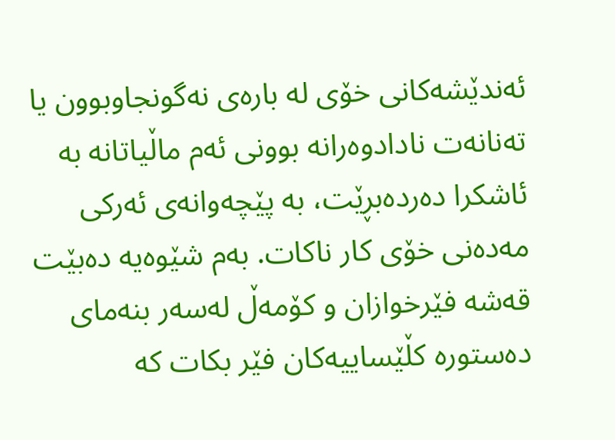ئه‌ندێشه‌كانی‌ خۆی‌ له‌ باره‌ی نه‌گونجاوبوون یا ته‌نانه‌ت نادادوه‌رانه‌ بوونی ئه‌م ماڵیاتانه‌ به‌ ئاشكرا ده‌رده‌بڕێت، به‌ پێچه‌وانه‌ی ئه‌ركی‌ مه‌ده‌نی‌ خۆی‌ كار ناكات. به‌م شێوه‌یه‌ ده‌بێت قه‌شه‌ فێرخوازان و كۆمه‌ڵ له‌سه‌ر بنه‌مای‌ ده‌ستوره‌ كڵێساییه‌كان فێر بكات كه‌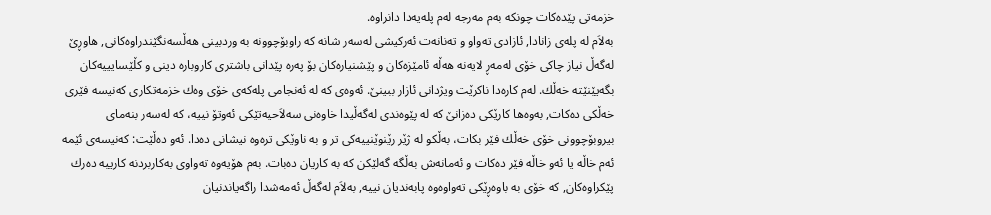خزمه‌تی‌ پێده‌كات چونكه‌ به‌م مه‌رجه‌ له‌م پله‌یه‌دا دانراوه‌.
به‌لاَم له‌ پله‌ی‌ زانادا, ئازادی ته‌واو و ته‌نانه‌ت ئه‌ركیشی له‌سه‌ر شانه‌ كه‌ راوبۆچوونه‌ به‌ وردبینی هه‌ڵسه‌نگێندراوه‌كانی‌, هاوڕێ له‌گه‌ڵ نیاز چاكی خۆی‌ له‌مه‌ڕ لایه‌نه‌ هه‌ڵه‌ ئامێزه‌كان و پێشنیاره‌كان بۆ په‌ره‌ پێدانی‌ باشتری كاروباره‌ دینی و كڵێسایییه‌كان بگه‌یێنێته‌ خه‌ڵك. له‌م كاره‌دا ناكرێت ویژدانی‌ ئازار ببینێ. ئه‌وه‌ی كه‌ له‌ ئه‌نجامی پله‌كه‌ی‌ خۆی‌ وه‌ك خزمه‌تكاری‌ كه‌نیسه‌ فێری خه‌ڵكی ده‌كات, به‌وه‌ها كارێكی ده‌زانێ كه‌ له‌ پێوه‌ندی له‌گه‌ڵیدا خاوه‌نی سه‌لاَحیه‌تێكی ئه‌وتۆ نییه‌، كه‌ له‌سه‌ر بنه‌مای بیروبۆچوونی‌ خۆی‌ خه‌ڵك فێر بكات، به‌ڵكو له‌ ژێر رێنوێنییه‌كی تر و به‌ ناوێكی تره‌وه‌ نیشانی‌ ده‌دا. ئه‌و ده‌ڵێت: كه‌نیسه‌ی ئێمه‌ ئه‌م خاڵه‌ یا ئه‌و خاڵه‌ فێر ده‌كات و ئه‌مانه‌ش به‌ڵگه‌ گه‌لێكن كه‌ به‌ كاریان ده‌بات. به‌م هۆیه‌وه‌ ته‌واوی به‌كاربردنه‌ كارییه‌ ده‌رك پێكراوه‌كان, كه‌ خۆی‌ به‌ باوه‌ڕێكی ته‌واوه‌وه‌ پابه‌ندیان نییه‌, به‌لاَم له‌گه‌ڵ ئه‌مه‌شدا راگه‌یاندنیان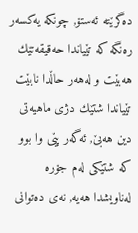ده‌گرێته‌ ئه‌ستۆ, چونكه‌ یه‌كسه‌ر ره‌نگه‌ كه‌ تێیاندا حه‌قیقه‌تێك هه‌بێت و له‌هه‌ر حاڵدا نابێت تێیاندا شتێك دژی ماهیه‌تی‌ دین هه‌بێ, ئه‌گه‌ر پێی وا بوو كه‌ شتێكی له‌م جۆره‌ له‌ناویشدا هه‌یه‌, نه‌ی ده‌توانی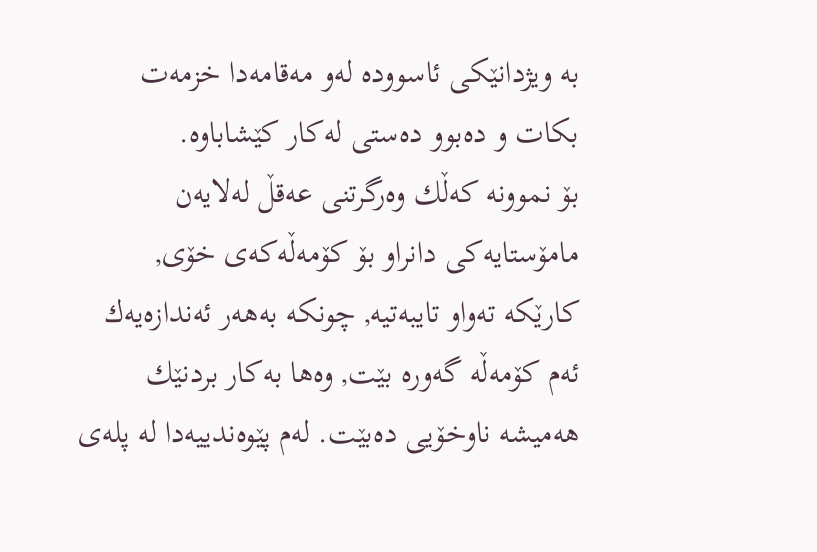به‌ ویژدانێكی ئاسووده‌ له‌و مه‌قامه‌دا خزمه‌ت بكات و ده‌بوو ده‌ستی له‌كار كێشاباوه‌.
بۆ نموونه‌ كه‌ڵك وه‌رگرتنی عه‌قڵ له‌لایه‌ن مامۆستایه‌كی‌ دانراو بۆ كۆمه‌ڵه‌كه‌ی خۆی‌, كارێكه‌ ته‌واو تایبه‌تیه‌, چونكه‌ به‌هه‌ر ئه‌ندازه‌یه‌ك ئه‌م كۆمه‌ڵه‌ گه‌وره‌ بێت, وه‌ها به‌كار بردنێك هه‌میشه‌ ناوخۆیی ده‌بێت. له‌م پێوه‌ندییه‌دا له‌ پله‌ی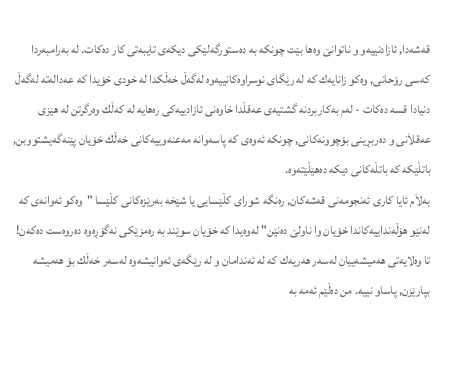قه‌شه‌دا, ئازادنییه‌و و ناتوانێ وه‌ها بێت چونكه‌ به‌ ده‌ستورگه‌لێكی دیكه‌ی تایبه‌تی كار ده‌كات. له‌ به‌رامبه‌ردا كه‌سی رۆحانی, وه‌كو زانایه‌ك كه‌ له‌ رێگای نوسراوه‌كانییه‌وه‌ له‌گه‌ڵ خه‌ڵكدا له‌ خودی خۆیدا كه‌ عه‌داله‌ته‌ له‌گه‌ڵ دنیادا قسه‌ ده‌كات - له‌م به‌كاربردنه‌ گشتیه‌ی عه‌قڵدا خاوه‌نی ئازادییه‌كی ره‌هایه‌ له‌ كه‌ڵك وه‌رگرتن له‌ هێزی عه‌قلاَنی و ده‌ربڕینی بۆچوونه‌كانی, چونكه‌ ئه‌وه‌ی كه‌ پاسه‌وانه‌ مه‌عنه‌وییه‌كانی خه‌ڵك خۆیان پێنه‌گه‌یشتووبن, باتڵێكه‌ كه‌ باتڵه‌كانی‌ دیكه‌ ده‌هێڵێته‌وه‌.
به‌لاَم ئایا كاری‌ ئه‌نجومه‌نی‌ قه‌شه‌كان, ره‌نگه‌ شورای كڵێسایی یا شێخه‌ به‌رێزه‌كانی‌ كڵێسا "وه‌كو ئه‌وانه‌ی‌ كه‌ له‌نێو هۆڵه‌نداییه‌كاندا خۆیان وا ناولێ ده‌نێن" له‌وه‌یدا كه‌ خۆیان سوێند به‌ ره‌مزێكی نه‌گۆڕه‌وه‌ ده‌روه‌ست ده‌كه‌ن! تا وه‌لایه‌تی‌ هه‌میشه‌ییان له‌سه‌ر هه‌ریه‌ك كه‌ له‌ ئه‌ندامان و له‌ رێگه‌ی ئه‌وانیشه‌وه‌ له‌سه‌ر خه‌ڵك بۆ هه‌میشه‌ بپارێزن, پاساو نییه‌. من ده‌ڵێم ئه‌مه‌ به‌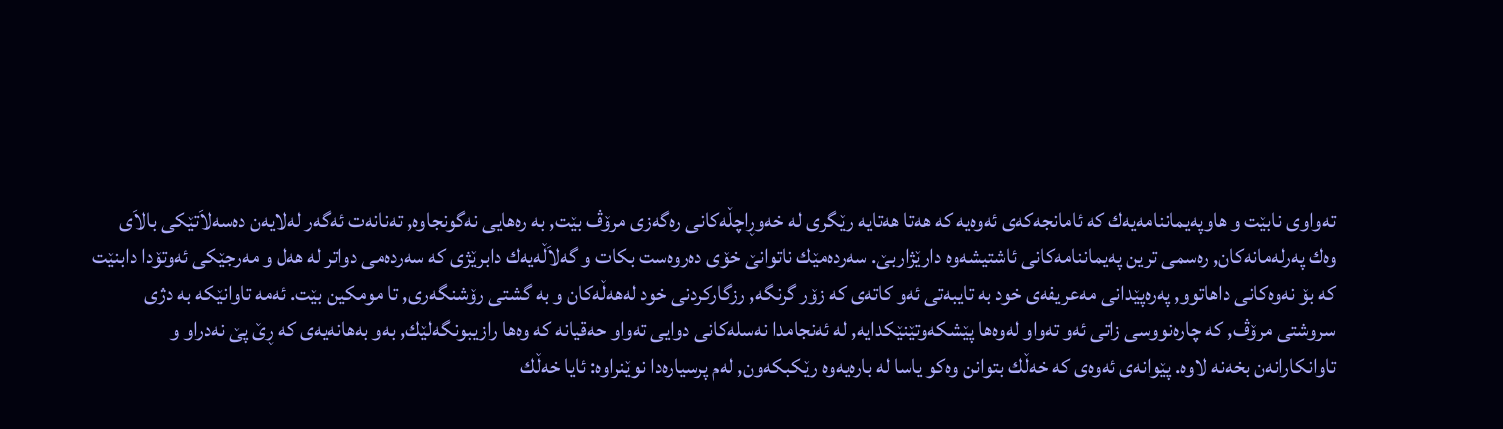ته‌واوی نابێت و هاوپه‌یماننامه‌یه‌ك كه‌ ئامانجه‌كه‌ی ئه‌وه‌یه‌ كه‌ هه‌تا هه‌تایه‌ رێگری‌ له‌ خه‌وڕاچڵه‌كانی‌ ره‌گه‌زی مرۆڤ بێت, به‌ ره‌هایی نه‌گونجاوه‌, ته‌نانه‌ت ئه‌گه‌ر له‌لایه‌ن ده‌سه‌لاَتێكی بالاَی وه‌ك په‌رله‌مانه‌كان, ره‌سمی ترین په‌یماننامه‌كانی ئاشتیشه‌وه‌ دارێژاربێ. سه‌رده‌مێك ناتوانێ خۆی‌ ده‌روه‌ست بكات و گه‌لاَڵه‌یه‌ك دابرێژی كه‌ سه‌رده‌می دواتر له‌ هه‌ل و مه‌رجێكی ئه‌وتۆدا دابنێت كه‌ بۆ نه‌وه‌كانی‌ داهاتوو, په‌ره‌پێدانی‌ مه‌عریفه‌ی‌ خود به‌ تایبه‌تی ئه‌و كاته‌ی‌ كه‌ زۆر گرنگه‌, رزگاركردنی‌ خود له‌هه‌ڵه‌كان و به‌ گشتی رۆشنگه‌ری‌, تا مومكین بێت. ئه‌مه‌ تاوانێكه‌ به‌ دژی‌ سروشتی‌ مرۆڤ, كه‌ چاره‌نووسی زاتی ئه‌و ته‌واو له‌وه‌ها پێشكه‌وتێنێكدایه‌, له‌ ئه‌نجامدا نه‌سله‌كانی‌ دوایی ته‌واو حه‌قیانه‌ كه‌ وه‌ها رازیبونگه‌لێك, به‌و به‌هانه‌یه‌ی كه‌ ڕێ پێ نه‌دراو و تاوانكارانه‌ن بخه‌نه‌ لاوه‌. پێوانه‌ی ئه‌وه‌ی‌ كه‌ خه‌ڵك بتوانن وه‌كو یاسا له‌ باره‌یه‌وه‌ رێكبكه‌ون, له‌م پرسیاره‌دا نوێنراوه‌: ئایا خه‌ڵك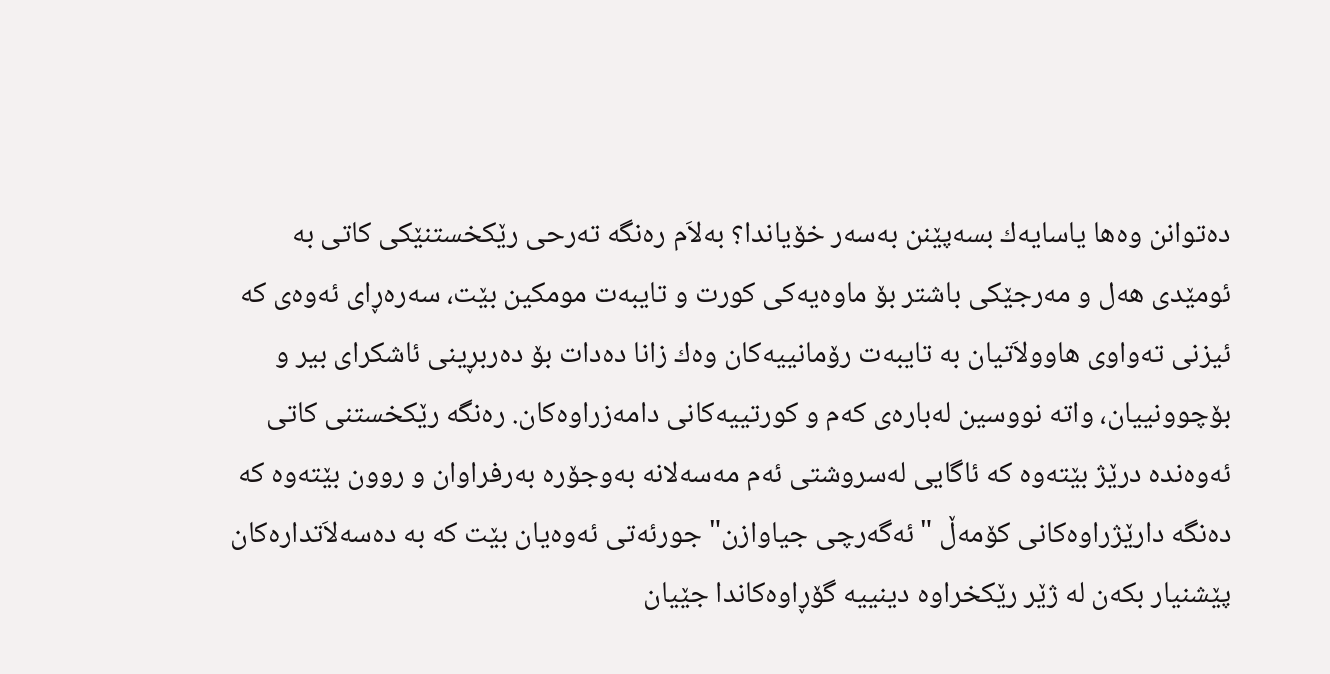ده‌توانن وه‌ها یاسایه‌ك بسه‌پێنن به‌سه‌ر خۆیاندا؟ به‌لاَم ره‌نگه‌ ته‌رحی رێكخستنێكی كاتی به‌ ئومێدی هه‌ل و مه‌رجێكی باشتر بۆ ماوه‌یه‌كی كورت و تایبه‌ت مومكین بێت، سه‌ره‌ڕای ئه‌وه‌ی كه‌ ئیزنی ته‌واوی هاوولاَتیان به‌ تایبه‌ت رۆمانییه‌كان وه‌ك زانا ده‌دات بۆ ده‌ربڕینی ئاشكرای بیر و بۆچوونییان، واته‌ نووسین له‌باره‌ی كه‌م و كورتییه‌كانی دامه‌زراوه‌كان. ره‌نگه‌ رێكخستنی كاتی ئه‌وه‌نده‌ درێژ بێته‌وه‌ كه‌ ئاگایی له‌سروشتی ئه‌م مه‌سه‌لانه‌ به‌وجۆره‌ به‌رفراوان و روون بێته‌وه‌ كه‌ ده‌نگه‌ دارێژراوه‌كانی كۆمه‌ڵ "ئه‌گه‌رچی جیاوازن" جورئه‌تی ئه‌وه‌یان بێت كه‌ به‌ ده‌سه‌لاَتداره‌كان پێشنیار بكه‌ن له‌ ژێر رێكخراوه‌ دینییه‌ گۆڕاوه‌كاندا جێیان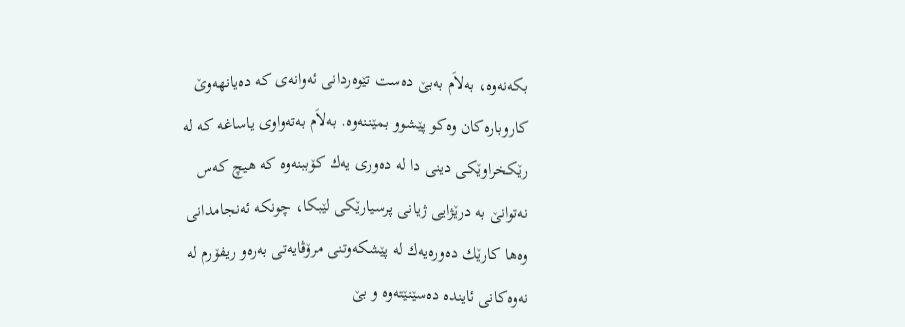بكه‌نه‌وه‌، به‌لاَم به‌بێ ده‌ست تێوه‌ردانی ئه‌وانه‌ی كه‌ ده‌یانهه‌وێ كاروباره‌كان وه‌كو پێشوو بمێننه‌وه‌. به‌لاَم به‌ته‌واوی یاساغه‌ كه‌ له‌ رێكخراوێكی دینی دا له‌ ده‌وری یه‌ك كۆببنه‌وه‌ كه‌ هیچ كه‌س نه‌توانێ به‌ درێژایی ژیانی پرسیارێكی لێبكا، چونكه‌ ئه‌نجامدانی وه‌ها كارێك ده‌وره‌یه‌ك له‌ پێشكه‌وتنی مرۆڤایه‌تی به‌ره‌و ریفۆرم له‌ نه‌وه‌كانی ئاینده‌ ده‌سێنێته‌وه‌ و بێ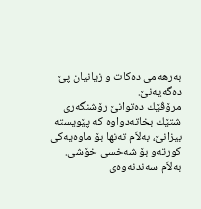به‌رهه‌می ده‌كات و زیانیان پێ ده‌گه‌یه‌نێ.
مرۆڤێك ده‌توانێ رۆشنگه‌ری شتێك بخاته‌دواوه‌ كه‌ پێویسته‌ بیزانێ، به‌لاَم ته‌نها بۆ ماوه‌یه‌كی كورته‌و بۆ شه‌خسی خۆشی. به‌لاَم سه‌ندنه‌وه‌ی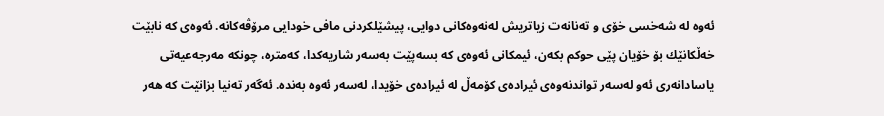ئه‌وه‌ له‌ شه‌خسی خۆی و ته‌نانه‌ت زیاتریش له‌نه‌وه‌كانی‌ دوایی، پیشێلكردنی مافی خودایی مرۆڤه‌كانه‌. ئه‌وه‌ی كه‌ نابێت خه‌ڵكانێك بۆ خۆیان پێی حوكم بكه‌ن، ئیمكانی ئه‌وه‌ی كه‌ بسه‌پێت به‌سه‌ر شاریه‌كدا، كه‌متره‌، چونكه‌ مه‌رجه‌عیه‌تی یاسادانه‌ری ئه‌و له‌سه‌ر تواندنه‌وه‌ی ئیراده‌ی كۆمه‌ڵ له‌ ئیراده‌ی خۆیدا، له‌سه‌ر ئه‌وه‌ به‌نده‌. ئه‌گه‌ر ته‌نیا بزانێت كه‌ هه‌ر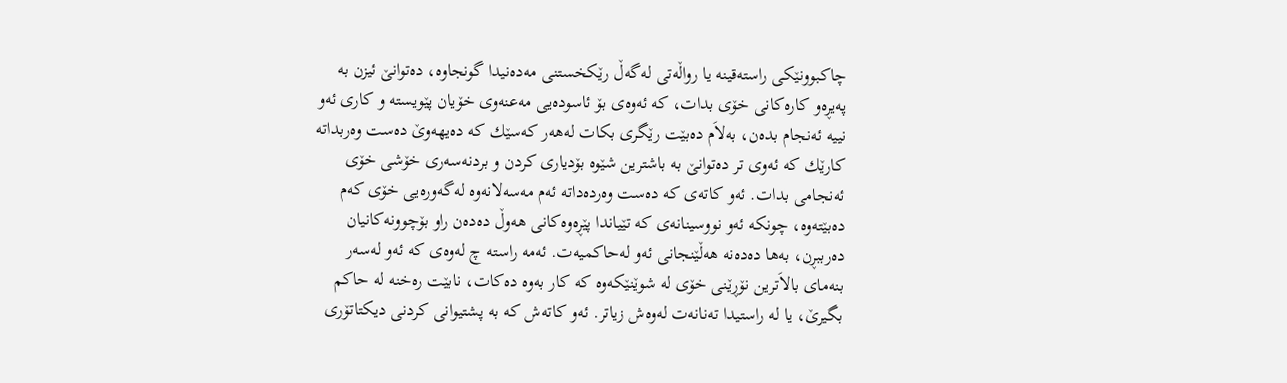چاكبوونێكی راسته‌قینه‌ یا رواڵه‌تی له‌گه‌ڵ رێكخستنی مه‌ده‌نیدا گونجاوه‌، ده‌توانێ ئیزن به‌ په‌یڕه‌و كاره‌كانی‌ خۆی بدات، كه‌ ئه‌وه‌ی بۆ ئاسوده‌یی مه‌عنه‌وی خۆیان پێویسته‌ و كاری ئه‌و نییه‌ ئه‌نجام بده‌ن، به‌لاَم ده‌بێت رێگری بكات له‌هه‌ر كه‌سێك كه‌ ده‌یهه‌وێ ده‌ست وه‌ربداته‌ كارێك كه‌ ئه‌وی تر ده‌توانێ به‌ باشترین شێوه‌ بۆدیاری كردن و بردنه‌سه‌ری خۆشی خۆی ئه‌نجامی بدات. ئه‌و كاته‌ی كه‌ ده‌ست وه‌رده‌داته‌ ئه‌م مه‌سه‌لانه‌وه‌ له‌گه‌وره‌یی خۆی كه‌م ده‌بێته‌وه‌، چونكه‌ ئه‌و نووسینانه‌ی كه‌ تێیاندا پێڕه‌وه‌كانی هه‌وڵ ده‌ده‌ن راو بۆچوونه‌كانیان ده‌رببڕن، به‌ها ده‌ده‌نه‌ هه‌ڵێنجانی ئه‌و له‌حاكمیه‌ت. ئه‌مه‌ راسته‌ چ له‌وه‌ی كه‌ ئه‌و له‌سه‌ر بنه‌مای بالاَترین نۆڕێنی خۆی له‌ شوێنێكه‌وه‌ كه‌ كار به‌وه‌ ده‌كات، نابێت ره‌خنه‌ له‌ حاكم بگیرێ، یا له‌ راستیدا ته‌نانه‌ت له‌وه‌ش زیاتر. ئه‌و كاته‌ش كه‌ به‌ پشتیوانی كردنی دیكتاتۆری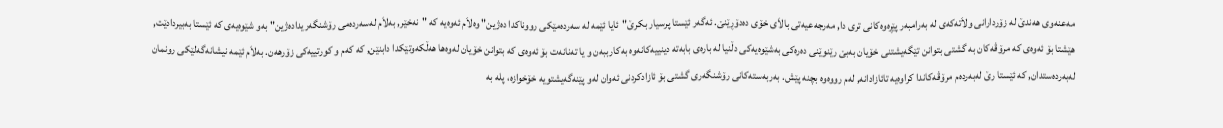مه‌عنه‌وی هه‌ندێ‌ له‌ زۆردارانی‌ ولاَته‌كه‌ی‌ له‌ به‌رامبه‌ر پێڕه‌وه‌كانی‌ تری‌ دا, مه‌رجه‌عیه‌تی‌ بالاَی‌ خۆی‌ ده‌دۆڕێنێ‌. ئه‌گه‌ر ئێستا پرسیار بكرێ"ئایا ئێمه‌ له‌ سه‌رده‌مێكی‌ رووناكدا ده‌ژین" وه‌لاَم ئه‌وه‌یه‌ كه‌ "نه‌خێر, به‌لاَم له‌سه‌رده‌می‌ رۆشنگه‌ریداده‌ژین" به‌و شێوه‌یه‌ی‌ كه‌ ئێستا به‌بیردادێت, هێشتا بۆ ئه‌وه‌ی‌ كه‌ مرۆڤه‌كان به‌ گشتی‌ بتوانن تێگه‌یشتنی‌ خۆیان به‌بێ‌ رێنوێنی‌ ده‌ره‌كی‌ به‌شێوه‌یه‌كی‌ دڵنیا له‌ باره‌ی‌ بابه‌ته‌ دینییه‌كانه‌وه‌ به‌كارببه‌ن و یا ته‌نانه‌ت بۆ ئه‌وه‌ی‌ كه‌ بتوانن خۆیان له‌وه‌ها هه‌ڵكه‌وتێكدا دابنێن, كه‌ كه‌م و كورتییه‌كی‌ زۆرهه‌ن. به‌لاَم ئێمه‌ نیشانه‌گه‌لێكی‌ رونمان له‌به‌رده‌ستدان, كه‌ ئێستا رێ‌ له‌به‌رده‌م مرۆڤه‌كاندا كراوه‌یه‌ تائازادانه‌, له‌م رووه‌وه‌ بچنه‌ پێش. به‌ربه‌سته‌كانی‌ رۆشنگه‌ری‌ گشتی‌ بۆ ئازادكردنی‌ ئه‌وان له‌و پێنه‌گه‌یشتویه‌ خۆخوازه‌، پله‌ به‌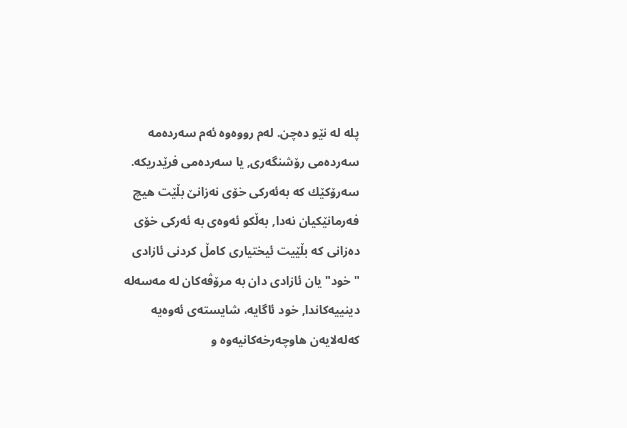پله‌ له‌ نێو ده‌چن. له‌م رووه‌وه‌ ئه‌م سه‌رده‌مه‌ سه‌رده‌می‌ رۆشنگه‌ری‌, یا سه‌رده‌می‌ فرێدریكه‌. سه‌رۆكێك كه‌ به‌ئه‌ركی‌ خۆی‌ نه‌زانێ‌ بڵێت هیچ فه‌رمانێكیان نه‌دا, به‌ڵكو ئه‌وه‌ی‌ به‌ ئه‌ركی‌ خۆی‌ ده‌زانی‌ كه‌ بڵێیت ئیختیاری‌ كامڵ كردنی‌ ئازادی‌ "خود" یان ئازادی‌ دان به‌ مرۆڤه‌كان له‌ مه‌سه‌له‌ دینییه‌كاندا, خود ئاگایه‌، شایسته‌ی ئه‌وه‌یه‌ كه‌له‌لایه‌ن هاوچه‌رخه‌كانیه‌وه‌ و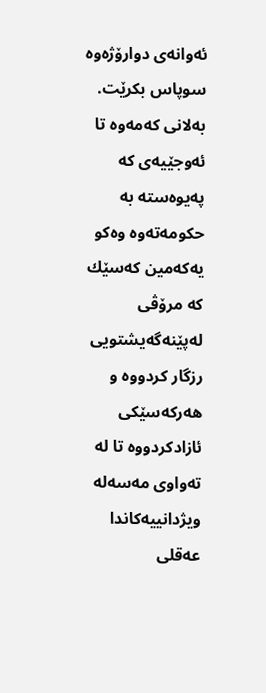ئه‌وانه‌ی‌ دوارۆژه‌وه‌ سوپاس بكرێت. به‌لانی‌ كه‌مه‌وه‌ تا ئه‌وجێیه‌ی‌ كه‌ په‌یوه‌سته‌ به‌ حكومه‌ته‌وه‌ وه‌كو یه‌كه‌مین كه‌سێك كه‌ مرۆڤی‌ له‌پێنه‌گه‌یشتویی‌ رزگار كردووه‌ و هه‌ركه‌سێكی‌ ئازادكردووه‌ تا له‌ ته‌واوی‌ مه‌سه‌له‌ ویژدانییه‌كاندا عه‌قلی‌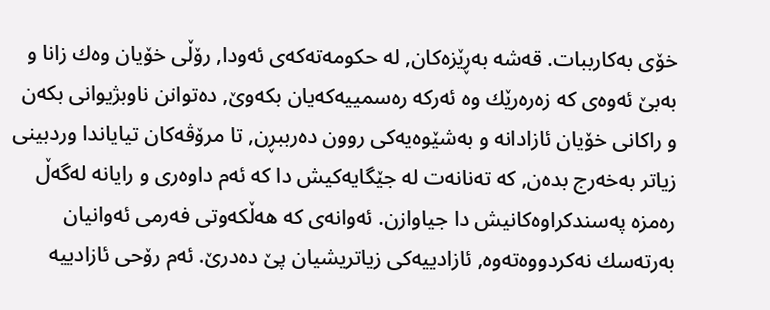خۆی‌ به‌كارببات. قه‌شه‌ به‌ڕێزه‌كان, له‌ حكومه‌ته‌كه‌ی‌ ئه‌ودا, رۆڵی‌ خۆیان وه‌ك زانا و به‌بێ‌ ئه‌وه‌ی‌ كه‌ زه‌ره‌رێك وه‌ ئه‌ركه‌ ره‌سمییه‌كه‌یان بكه‌وێ‌, ده‌توانن ناوبژیوانی‌ بكه‌ن و راكانی‌ خۆیان ئازادانه‌ و به‌شێوه‌یه‌كی‌ روون ده‌رببڕن, تا مرۆڤه‌كان تیایاندا وردبینی‌ زیاتر به‌خه‌رج بده‌ن, كه‌ ته‌نانه‌ت له‌ جێگایه‌كیش دا كه‌ ئه‌م داوه‌ری‌ و رایانه‌ له‌گه‌ڵ ره‌مزه‌ په‌سندكراوه‌كانیش دا جیاوازن. ئه‌وانه‌ی‌ كه‌ هه‌ڵكه‌وتی‌ فه‌رمی‌ ئه‌وانیان به‌رته‌سك نه‌كردووه‌ته‌وه‌, ئازادییه‌كی‌ زیاتریشیان پێ‌ ده‌درێ‌. ئه‌م رۆحی‌ ئازادییه‌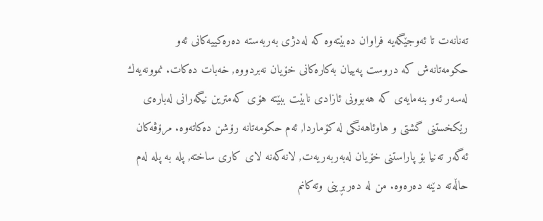ته‌نانه‌ت تا ئه‌وجێگه‌یه‌ فراوان ده‌بێته‌وه‌ كه‌ له‌دژی‌ به‌ربه‌سته‌ ده‌ره‌كییه‌كانی‌ ئه‌و حكومه‌تانه‌ش كه‌ دروست په‌ییان به‌كاره‌كانی‌ خۆیان نه‌بردووه‌, خه‌بات ده‌كات. نموونه‌یه‌ك له‌سه‌ر ئه‌و بنه‌مایه‌ی‌ كه‌ هه‌بوونی‌ ئازادی‌ نابێت ببێته‌ هۆی‌ كه‌مترین نیگه‌رانی‌ له‌باره‌ی‌ رێكخستنی‌ گشتی‌ و هاوئاهه‌نگی‌ له‌ كۆماردا, ئه‌م حكومه‌تانه‌ رۆشن ده‌كاته‌وه‌. مرۆڤه‌كان ئه‌گه‌ر ته‌نیا بۆ پاراستنی‌ خۆیان له‌به‌ربه‌ریه‌ت, لانه‌كه‌نه‌ لای‌ كاری‌ ساخته‌, پله‌ به‌ پله‌ له‌م حاڵه‌ته‌ دێنه‌ ده‌ره‌وه‌. من له‌ ده‌ربڕینی‌ وته‌كانم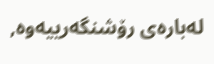له‌باره‌ی‌ رۆشنگه‌رییه‌وه‌,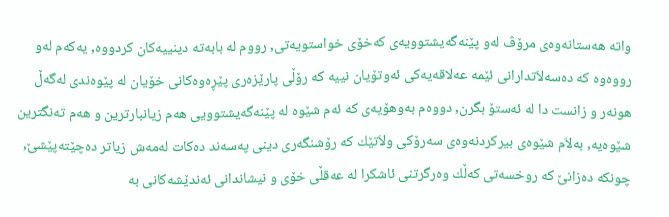واته‌ هه‌ستانه‌وه‌ی‌ مرۆڤ له‌و پێنه‌گه‌یشتوویه‌ی‌ كه‌خۆی‌ خواستویه‌تی‌, رووم له‌ بابه‌ته‌ دینییه‌كان كردووه‌, یه‌كه‌م له‌و رووه‌وه‌ كه‌ ده‌سه‌لاَتدارانی‌ ئێمه‌ عه‌لاقه‌یه‌كی‌ ئه‌وتۆیان نییه‌ كه‌ رۆڵی‌ پارێزه‌ری‌ پێڕه‌وه‌كانی‌ خۆیان له‌ پێوه‌ندی‌ له‌گه‌ڵ هونه‌ر و زانست دا له‌ ئه‌ستۆ بگرن, دووه‌م به‌وهۆیه‌ی‌ كه‌ ئه‌م شێوه‌ له‌ پێنه‌گه‌یشتوویی هه‌م زیانبارترین و هه‌م ته‌نگترین شێوه‌یه‌, به‌لاَم شێوه‌ی‌ بیركردنه‌وه‌ی‌ سه‌رۆكی‌ ولاَتێك كه‌ رۆشنگه‌ری‌ دینی‌ په‌سه‌ند ده‌كات له‌مه‌ش زیاتر ده‌چێته‌پێشێ‌, چونكه‌ ده‌زانێ‌ كه‌ روخسه‌تی‌ كه‌ڵك وه‌رگرتنی‌ ئاشكرا له‌ عه‌قڵی‌ خۆی‌ و نیشاندانی‌ ئه‌ندێشه‌كانی‌ به‌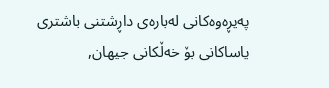په‌یڕه‌وه‌كانی‌ له‌باره‌ی‌ داڕشتنی‌ باشتری‌ یاساكانی‌ بۆ خه‌ڵكانی‌ جیهان,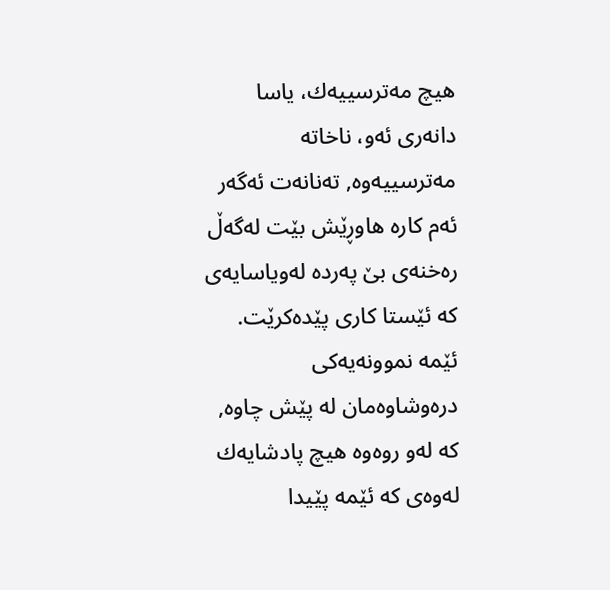هیچ مه‌ترسییه‌ك، یاسا دانه‌ری‌ ئه‌و، ناخاته‌ مه‌ترسییه‌وه‌, ته‌نانه‌ت ئه‌گه‌ر ئه‌م كاره‌ هاوڕێش بێت له‌گه‌ڵ ره‌خنه‌ی‌ بێ‌ په‌رده‌ له‌ویاسایه‌ی‌ كه‌ ئێستا كاری‌ پێده‌كرێت. ئێمه‌ نموونه‌یه‌كی‌ دره‌وشاوه‌مان له‌ پێش چاوه‌, كه‌ له‌و روه‌وه‌ هیچ پادشایه‌ك له‌وه‌ی‌ كه‌ ئێمه‌ پێیدا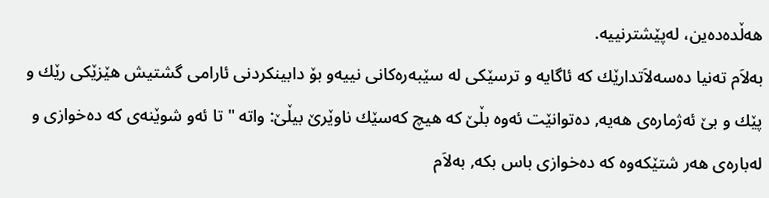هه‌ڵده‌ده‌ین، له‌پێشترنییه‌.
به‌لاَم ته‌نیا ده‌سه‌لاَتدارێك كه‌ ئاگایه‌ و ترسێكی‌ له‌ سێبه‌ره‌كانی‌ نییه‌و بۆ دابینكردنی ئارامی گشتیش هێزێكی رێك و پێك و بێ ئه‌ژماره‌ی هه‌یه‌, ده‌توانێت ئه‌وه‌ بڵێ كه‌ هیچ كه‌سێك ناوێرێ بیڵێ: واته‌ " تا ئه‌و شوێنه‌ی كه‌ ده‌خوازی و له‌باره‌ی هه‌ر شتێكه‌وه‌ كه‌ ده‌خوازی باس بكه‌, به‌لاَم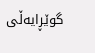گوێڕایه‌ڵی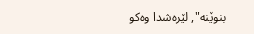بنوێنه‌", لێره‌شدا وه‌كو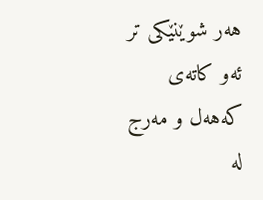هه‌ر شوێنێكی تر ئه‌و كاته‌ی كه‌هه‌ل و مه‌رج له‌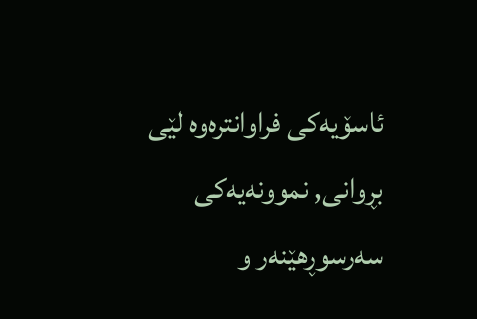ئاسۆیه‌كی فراوانتره‌وه‌ لێی بڕوانی, نموونه‌یه‌كی سه‌رسوڕهێنه‌ر و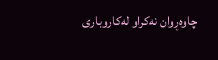چاوه‌ڕوان نه‌كراو له‌كاروباری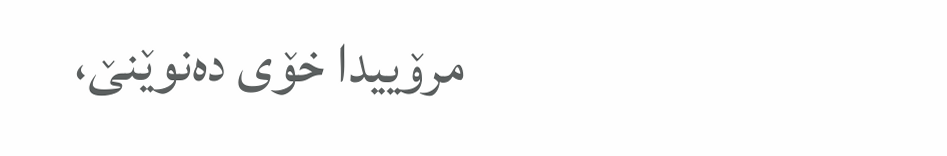مرۆییدا خۆی ده‌نوێنێ،